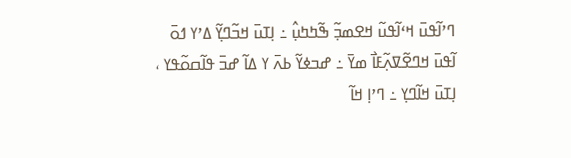ߣߴߊ߬ߟߎ߫ ߞߵߊ߬ߟߎ߬ ߞߐߘߏ߲߬ ߒ߬ߤߤߎ߲߮ ߸ ߊ߲ߠߎ߫ ߞߏ߬ߣߌ߲߬ ߡߴߌ ߗߋ߫ ߊ߬ߟߎ߫ ߞߣߐ߬ߜߍ߲߬ߓߊ߯ ߘߌ߫ ߸ ߝߏߦߌ߬ ߕߍ߫ ߌ ߡߊ߬ ߝߏ߫ ߟߊ߬ߛߋ߬ߟߌ ، ߊ߲ߠߎ߫ ߞߊ߬ߣߌ߲ ߸ ߣߴߊ߲ ߞߊ߬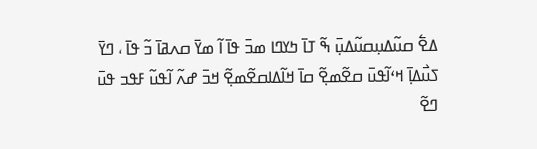ߡߐ߱ ߛߎ߬ߡߎ߲ߛߎ߬ߡߎ߲߫ ߒ߬ ߠߊ߫ ߤߌߣߊ ߘߏ߫ ߟߊ߫ ߊ߬ ߘߌ߫ ߛߍߥߊ߫ ߏ߬ ߟߊ߫ ، ߣߌ߫ ߖߎ߯ߡߊ߲߫ ߞߵߊ߬ߟߎ߫ ߛߐ߬ߘߐ߲߬ ߛߊ߫ ߞߊ߬ߡߊߛߐ߬ߘߐ߲߬ ߞߏ߫ ߝߍ߬ ߊ߬ߟߎ߬ ߓߟߏ ߟߎ߫ ߣߐ߬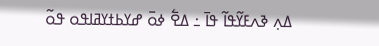ߡߍ߲ ߢߍߓߌ߬ߟߊ߬ ߟߊ߫ ߸ ߡߐ߱ ߦߋ߫ ߝߌߕߙߌߥߊߟߋ ߟߋ߬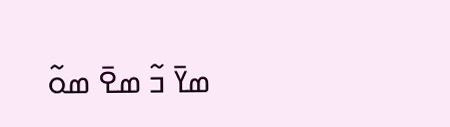ߘߌ߫ ߏ߬ ߘߐ߫ ߘߋ߬